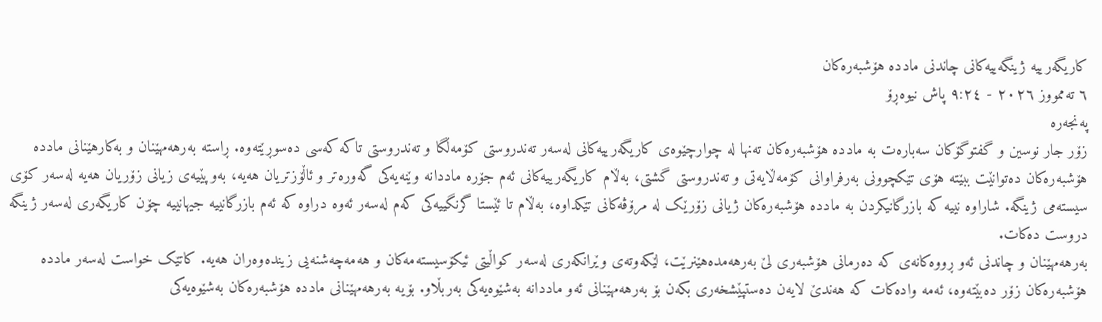کاریگەرییە ژینگەییەکانى چاندنى ماددە هۆشبەرەکان
٦ تەممووز ٢٠٢٦ - ٩:٢٤ پاش نیوەڕۆ
پەنجەرە
زۆر جار نوسین و گفتوگۆکان سەبارەت بە ماددە هۆشبەرەکان تەنها لە چوارچێوەى کاریگەرییەکانی لەسەر تەندروستی کۆمەڵگا و تەندروستی تاکە کەسی دەسوڕێتەوە. ڕاستە بەرهەمهێنان و بەکارهێنانی ماددە هۆشبەرەکان دەتوانێت ببێتە هۆی تێکچوونى بەرفراوانی کۆمەڵایەتی و تەندروستی گشتی، بەڵام کاریگەرییەکانی ئەم جۆرە ماددانە وێنەیەکی گەورەتر و ئاڵۆزتریان هەیە، بەوپێیەى زیانى زۆریان هەیە لەسەر کۆى سیستەمى ژینگە. شاراوە نییە کە بازرگانیکردن بە ماددە هۆشبەرەکان ژیانی زۆرێک لە مرۆڤەکانی تێکداوە، بەڵام تا ئێستا گرنگییەکی کەم لەسەر ئەوە دراوە کە ئەم بازرگانییە جیهانییە چۆن کاریگەری لەسەر ژینگە دروست دەکات.
بەرهەمهێنان و چاندنی ئەو ڕووەکانەى کە دەرمانى هۆشبەرى لێ بەرهەمدەهێنرێت، لێکەوتەی وێرانکەری لەسەر کواڵیتى ئیکۆسیستەمەکان و هەمەچەشنەیى زیندەوەران هەیە. کاتێک خواست لەسەر ماددە هۆشبەرەکان زۆر دەبێتەوە، ئەمە وادەکات کە هەندێ لایەن دەستپێشخەرى بکەن بۆ بەرهەمهێنانى ئەو ماددانە بەشێوەیەکى بەربڵاو. بۆیە بەرهەمهێنانی ماددە هۆشبەرەکان بەشێوەیەکى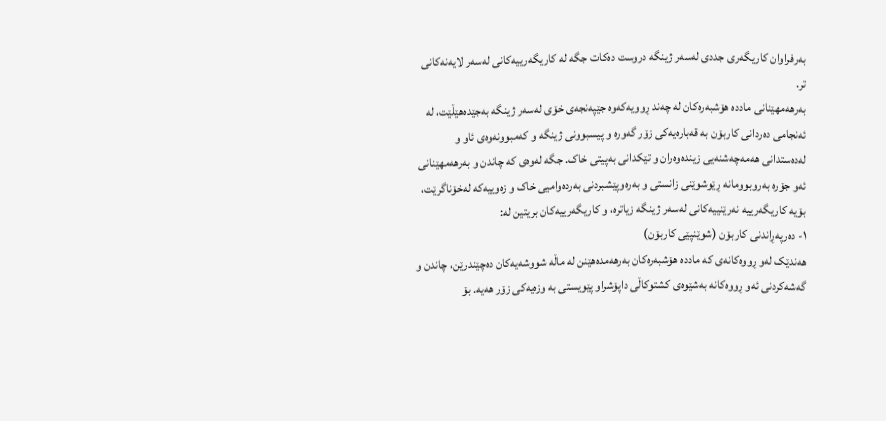بەرفراوان کاریگەری جددی لەسەر ژینگە دروست دەکات جگە لە کاریگەرییەکانى لەسەر لایەنەکانى تر.
بەرهەمهێنانی ماددە هۆشبەرەکان لە چەند ڕوویەکەوە جێپەنجەی خۆی لەسەر ژینگە بەجێدەهێڵێت، لە ئەنجامى دەردانی کاربۆن بە قەبارەیەکی زۆر گەورە و پیسبوونى ژینگە و کەمبوونەوەی ئاو و لەدەستدانی هەمەچەشنەیی زیندەوەران و تێکدانى بەپیتى خاک. جگە لەوەى کە چاندن و بەرهەمهێنانى ئەو جۆرە بەروبوومانە ڕێوشوێنی زانستى و بەرەوپێشبردنی بەردەوامیی خاک و زەوییەکە لەخۆناگرێت، بۆیە کاریگەرییە نەرێنییەکانی لەسەر ژینگە زیاترە، و کاریگەرییەکان بریتین لە:
١- دەرپەڕاندنى کاربۆن (شوێنپێی کاربۆن)
هەندێک لەو ڕووەکانەى کە ماددە هۆشبەرەکان بەرهەمدەهێنن لە ماڵە شووشەیەکان دەچێندرێن، چاندن و گەشەکردنی ئەو ڕووەکانە بەشێوەى کشتوکاڵى داپۆشراو پێویستی بە وزەیەکى زۆر هەیە. بۆ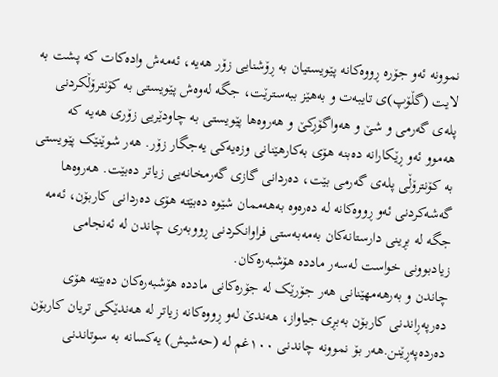نموونە ئەو جۆرە ڕووەکانە پێویستیان بە ڕۆشنایى زۆر هەیە، ئەمەش وادەکات کە پشت بە لایت (گڵۆپ)ى تایبەت و بەهێز ببەسترێت، جگە لەوەش پێویستى بە کۆنترۆڵکردنی پلەی گەرمی و شێ و هەواگۆڕکێ و هەروەها پێویستى بە چاودێریی زۆرى هەیە کە هەموو ئەو ڕێکارانە دەبنە هۆى بەکارهێنانى وزەیەکى یەجگار زۆر. هەر شوێنێک پێویستى بە کۆنترۆڵی پلەی گەرمی بێت، دەردانی گازی گەرمخانەیی زیاتر دەبێت. هەروەها گەشەکردنی ئەو ڕووەکانە لە دەرەوە بەهەممان شێوە دەبێتە هۆی دەردانی کاربۆن، ئەمە جگە لە بڕینى دارستانەکان بەمەبەستى فراوانکردنى ڕووبەرى چاندن لە ئەنجامى زیادبوونى خواست لەسەر ماددە هۆشبەرەکان.
چاندن و بەرهەمهێنانى هەر جۆرێک لە جۆرەکانى ماددە هۆشبەرەکان دەبێتە هۆى دەرپەڕاندنى کاربۆن بەبڕى جیاواز، هەندێ لەو ڕووەکانە زیاتر لە هەندێکی تریان کاربۆن دەردەپەڕێنن.هەر بۆ نموونە چاندنی ١٠٠غم لە (حەشیش) یەکسانە بە سوتاندنى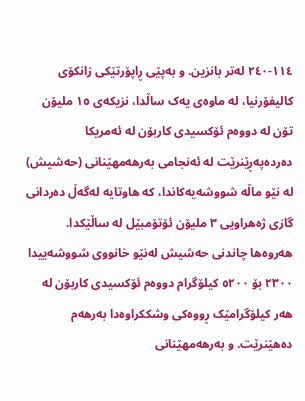١١٤-٢٤٠ لەتر بانزین. و بەپێی ڕاپۆرتێکی زانکۆی کالیفۆرنیا، لە ماوەی یەک ساڵدا، نزیکەی ١٥ ملیۆن تۆن لە دووەم ئۆکسیدی کاربۆن لە ئەمریکا دەردەپەڕێنرێت لە ئەنجامی بەرهەمهێنانی (حەشیش) لە نێو ماڵە شووشەیەکاندا، کە هاوتایە لەگەڵ دەردانی گازی ژەهراویی ٣ ملیۆن ئۆتۆمبێل لە ساڵێکدا. هەروەها چاندنی حەشیش لەنێو خانووى شووشەییدا ٢٣٠٠ بۆ ٥٢٠٠ کیلۆگرام دووەم ئۆکسیدى کاربۆن لە هەر کیلۆگرامێک ڕووەکی وشککراوەدا بەرهەم دەهێنرێت. و بەرهەمهێنانی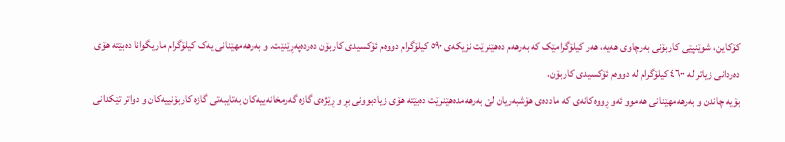کۆکاین، شوێنپێی کاربۆنی بەرچاوی هەیە، هەر کیلۆگرامێک کە بەرهەم دەهێنرێت نزیکەی ٥٩٠ کیلۆگرام دووەم ئۆکسیدى کاربۆن دەردەپەڕێنێت. و بەرهەمهێنانی یەک کیلۆگرام ماریگوانا دەبێتە هۆی دەردانی زیاتر لە ٤٦٠٠ کیلۆگرام لە دووەم ئۆکسیدی کاربۆن.
بۆیە چاندن و بەرهەمهێنانى هەموو ئەو ڕووەکانەى کە ماددەى هۆشبەریان لێ بەرهەمدەهێنرێت دەبێتە هۆى زیادبوونى بڕ و ڕێژەى گازە گەرمخانەییەکان بەتایبەتى گازە کاربۆنییەکان و دواتر تێکدانى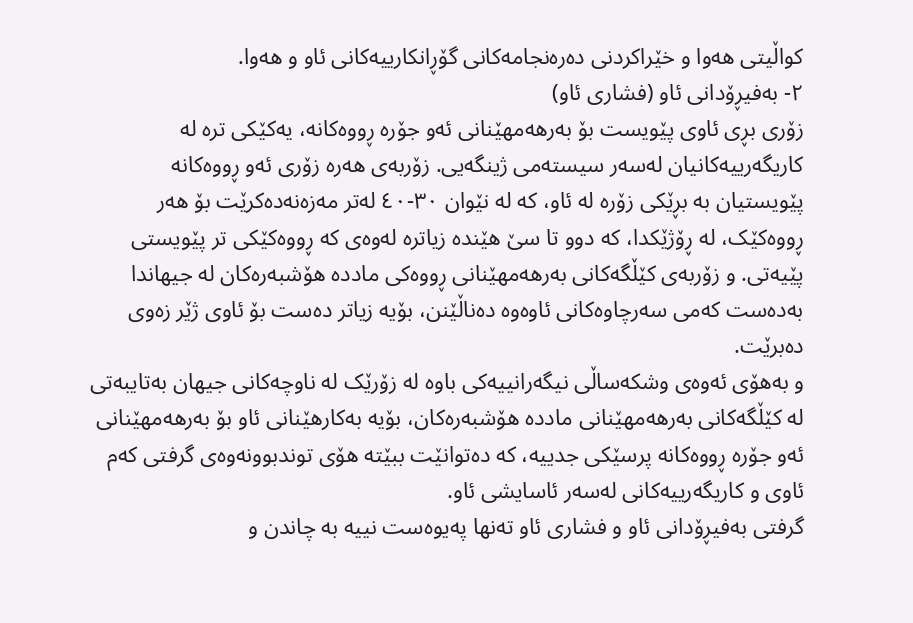کواڵیتى هەوا و خێراکردنى دەرەنجامەکانى گۆڕانکارییەکانى ئاو و هەوا.
٢- بەفیڕۆدانى ئاو (فشاری ئاو)
زۆرى بڕى ئاوى پێویست بۆ بەرهەمهێنانى ئەو جۆرە ڕووەکانە، یەکێکی ترە لە کاریگەرییەکانیان لەسەر سیستەمى ژینگەیى. زۆربەى هەرە زۆرى ئەو ڕووەکانە پێویستیان بە بڕێکى زۆرە لە ئاو، کە لە نێوان ٣٠-٤٠ لەتر مەزەنەدەکرێت بۆ هەر ڕووەکێک، لە ڕۆژێکدا، کە دوو تا سێ هێندە زیاترە لەوەی کە ڕووەکێکی تر پێویستی پێیەتی. و زۆربەی کێڵگەکانی بەرهەمهێنانى ڕووەکى ماددە هۆشبەرەکان لە جیهاندا بەدەست کەمى سەرچاوەکانى ئاوەوە دەناڵێنن، بۆیە زیاتر دەست بۆ ئاوى ژێر زەوى دەبرێت.
و بەهۆی ئەوەی وشکەساڵی نیگەرانییەکی باوە لە زۆرێک لە ناوچەکانى جیهان بەتایبەتى لە کێڵگەکانى بەرهەمهێنانى ماددە هۆشبەرەکان، بۆیە بەکارهێنانی ئاو بۆ بەرهەمهێنانى ئەو جۆرە ڕووەکانە پرسێکی جدییە، کە دەتوانێت ببێتە هۆی توندبوونەوەی گرفتى کەم ئاوى و کاریگەرییەکانى لەسەر ئاسایشی ئاو.
گرفتى بەفیڕۆدانى ئاو و فشارى ئاو تەنها پەیوەست نییە بە چاندن و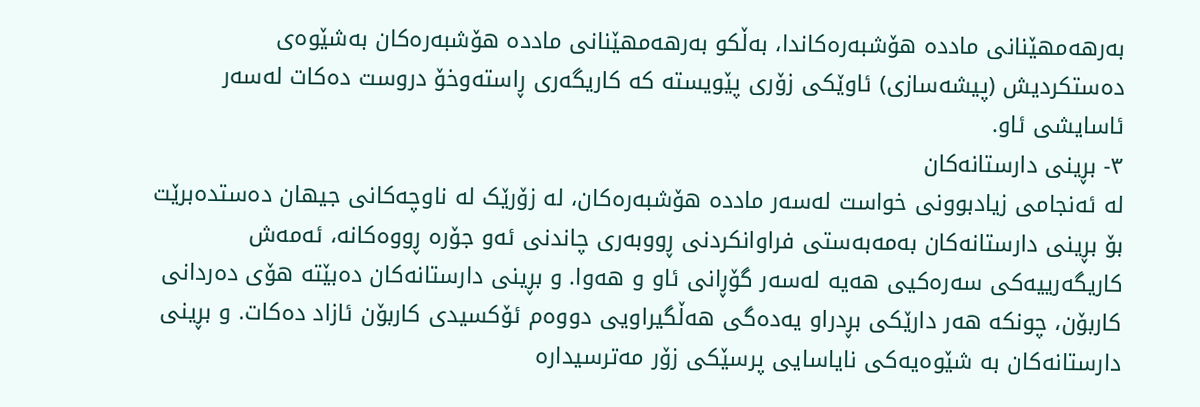بەرهەمهێنانى ماددە هۆشبەرەکاندا، بەڵکو بەرهەمهێنانی ماددە هۆشبەرەکان بەشێوەى دەستکردیش (پیشەسازی) ئاوێکی زۆرى پێویستە کە کاریگەرى ڕاستەوخۆ دروست دەکات لەسەر ئاسایشى ئاو.
٣- بڕینى دارستانەکان
لە ئەنجامى زیادبوونى خواست لەسەر ماددە هۆشبەرەکان، لە زۆرێک لە ناوچەکانى جیهان دەستدەبرێت بۆ بڕینى دارستانەکان بەمەبەستى فراوانکردنى ڕووبەرى چاندنى ئەو جۆرە ڕووەکانە، ئەمەش کاریگەرییەکى سەرەکیی هەیە لەسەر گۆڕانی ئاو و هەوا. و بڕینی دارستانەکان دەبێتە هۆی دەردانی کاربۆن، چونکە هەر دارێکی بڕدراو یەدەگی هەڵگیراویى دووەم ئۆکسیدی کاربۆن ئازاد دەکات. و بڕینى دارستانەکان بە شێوەیەکی نایاسایی پرسێکی زۆر مەترسیدارە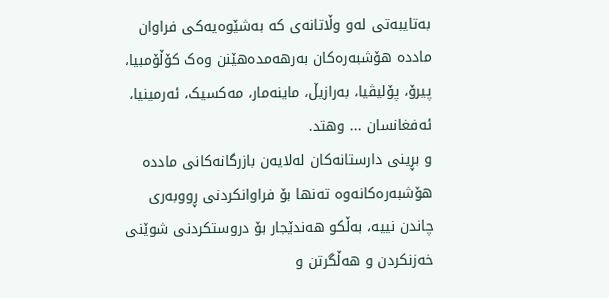بەتایبەتى لەو وڵاتانەى کە بەشێوەیەکى فراوان ماددە هۆشبەرەکان بەرهەمدەهێنن وەک کۆڵۆمبیا، پیرۆ، پۆلیڤیا، بەرازیڵ، ماینەمار، مەکسیک، ئەرمینیا، ئەفغانسان ... وهتد.
و بڕینى دارستانەکان لەلایەن بازرگانەکانى ماددە هۆشبەرەکانەوە تەنها بۆ فراوانکردنى ڕووبەرى چاندن نییە، بەڵکو هەندێجار بۆ دروستکردنى شوێنى خەزنکردن و هەڵگرتن و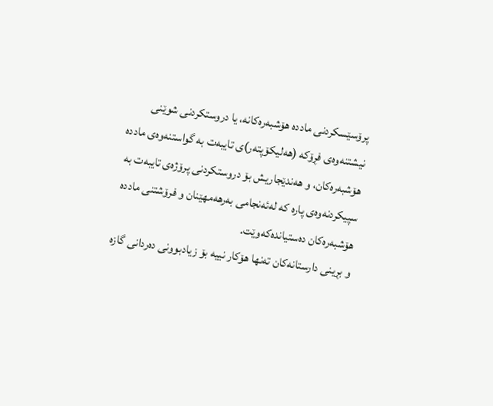پرۆسێسکردنى ماددە هۆشبەرەکانە، یا دروستکردنى شوێنى نیشتنەوەى فڕۆکە (هەلیکۆپتەر)ى تایبەت بە گواستنەوەى ماددە هۆشبەرەکان، و هەندێجاریش بۆ دروستکردنى پرۆژەى تایبەت بە سپیکردنەوەى پارە کە لەئەنجامى بەرهەمهێنان و فرۆشتنى ماددە هۆشبەرەکان دەستیاندەکەوێت.
و بڕینى دارستانەکان تەنها هۆکار نییە بۆ زیادبوونى دەردانى گازە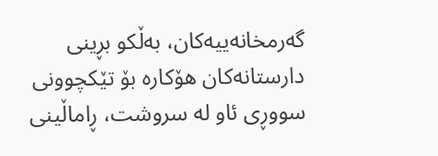گەرمخانەییەکان، بەڵکو بڕینى دارستانەکان هۆکارە بۆ تێکچوونى سووڕى ئاو لە سروشت، ڕاماڵینى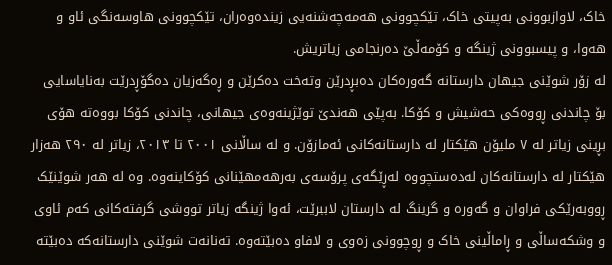خاک، لاوازبوونى بەپیتى خاک، تێکچوونى هەمەچەشنەیى زیندەوەران، تێکچوونى هاوسەنگى ئاو و هەوا، و پیسبوونى ژینگە و کۆمەڵێ دەرنجامى زیاتریش.
لە زۆر شوێنی جیهان دارستانە گەورەکان دەبڕدرێن وتەخت دەکرێن و ڕەگەزیان دەگۆڕدرێت بەنایاسایى بۆ چاندنى ڕووەکی حەشیش و کۆکا. بەپێی هەندێ توێژینەوەى جیهانى، چاندنی کۆکا بووەتە هۆى بڕینى زیاتر لە ٧ ملیۆن هێکتار لە دارستانەکانى ئەمازۆن. و لە ساڵانی ٢٠٠١ تا ٢٠١٣، زیاتر لە ٢٩٠ هەزار هێکتار لە دارستانەکان لەدەستچووە لەڕێگەی پرۆسەی بەرهەمهێنانی کۆکاینەوە. وە لە هەر شوێنێک ڕووبەرێکى فراوان و گەورە و گرینگ لە دارستان لاببرێت، ئەوا ژینگە زیاتر تووشی گرفتەکانى کەم ئاوى و وشکەساڵی و ڕاماڵینى خاک و ڕوچوونى زەوی و لافاو دەبێتەوە. تەنانەت شوێنى دارستانەکە دەبێتە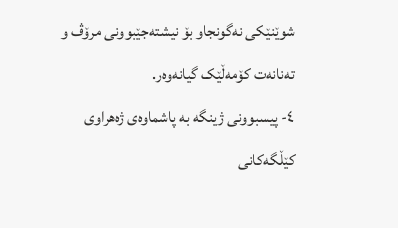شوێنێکى نەگونجاو بۆ نیشتەجێبوونى مرۆڤ و تەنانەت کۆمەڵێک گیانەوەر.
٤- پیسبوونی ژینگە بە پاشماوەی ژەهراوی
کێڵگەکانى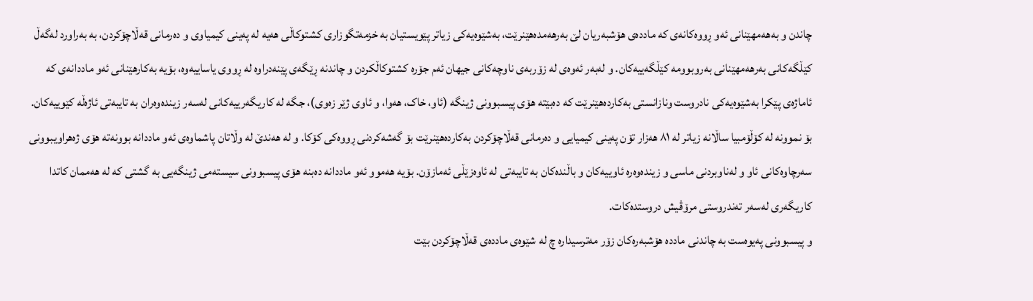چاندن و بەهەمهێنانى ئەو ڕووەکانەى کە ماددەى هۆشبەریان لێ بەرهەمدەهێنرێت، بەشێوەیەکى زیاتر پێویستیان بە خزمەتگوزارى کشتوکاڵى هەیە لە پەینى کیمیاوى و دەرمانى قەڵاچۆکردن، بە بەراورد لەگەڵ کێڵگەکانى بەرهەمهێنانى بەروبوومە کێڵگەییەکان. و لەبەر ئەوەى لە زۆربەى ناوچەکانى جیهان ئەم جۆرە کشتوکاڵکردن و چاندنە ڕێگەى پێنەدراوە لە ڕووى یاساییەوە، بۆیە بەکارهێنانى ئەو ماددانەى کە ئاماژەى پێکرا بەشێوەیەکى نادروست ونازانستى بەکاردەهێنرێت کە دەبێتە هۆى پیسبوونى ژینگە (ئاو، خاک، هەوا، و ئاوى ژێر زەوى)، جگە لە کاریگەرییەکانى لەسەر زیندەوەران بە تایبەتى ئاژەڵە کێوییەکان. بۆ نموونە لە کۆڵۆمبیا ساڵانە زیاتر لە ٨١ هەزار تۆن پەینى کیمیایى و دەرمانى قەڵاچۆکردن بەکاردەهێنرێت بۆ گەشەکردنى ڕووەکى کۆکا. و لە هەندێ لە وڵاتان پاشماوەى ئەو ماددانە بوونەتە هۆى ژەهراویبوونى سەرچاوەکانى ئاو و لەناوبردنى ماسی و زیندەوەرە ئاوییەکان و باڵندەکان بە تایبەتى لە ئاوەزێڵى ئەمازۆن. بۆیە هەموو ئەو ماددانە دەبنە هۆى پیسبوونى سیستەمى ژینگەیى بە گشتى کە لە هەممان کاتدا کاریگەرى لەسەر تەندروستى مرۆڤیش دروستدەکات.
و پیسبوونی پەیوەست بە چاندنى ماددە هۆشبەرەکان زۆر مەترسیدارە چ لە شێوەی ماددەى قەڵاچۆکردن بێت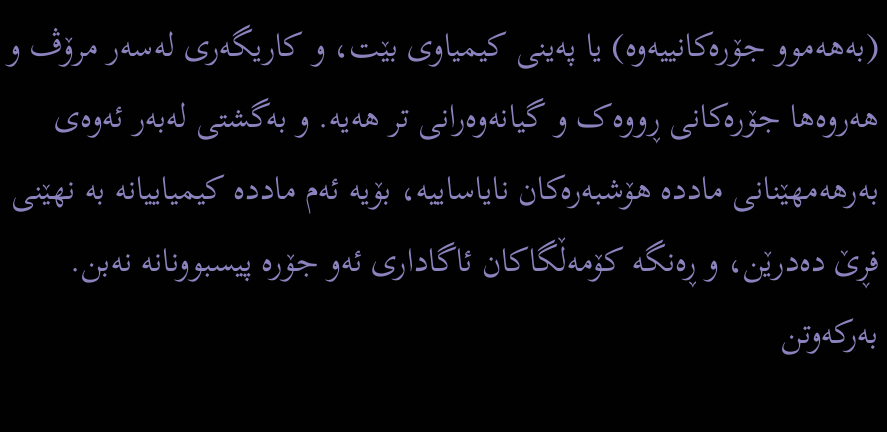(بەهەموو جۆرەکانییەوە) یا پەینى کیمیاوى بێت، و کاریگەری لەسەر مرۆڤ و هەروەها جۆرەکانی ڕووەک و گیانەوەرانى تر هەیە. و بەگشتى لەبەر ئەوەی بەرهەمهێنانی ماددە هۆشبەرەکان نایاساییە، بۆیە ئەم ماددە کیمیاییانە بە نهێنی فڕێ دەدرێن، و ڕەنگە کۆمەڵگاکان ئاگاداری ئەو جۆرە پیسبوونانە نەبن. بەرکەوتن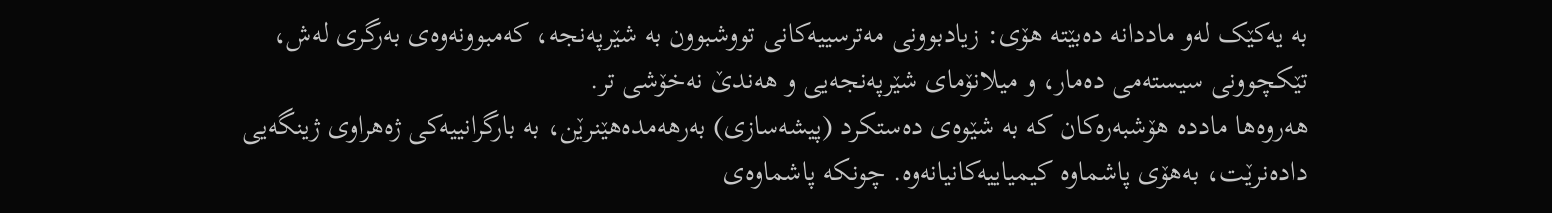بە یەکێک لەو ماددانە دەبێتە هۆی: زیادبوونی مەترسییەکانى تووشبوون بە شێرپەنجە، کەمبوونەوەی بەرگری لەش، تێکچوونى سیستەمی دەمار، و میلانۆمای شێرپەنجەیی و هەندێ نەخۆشی تر.
هەروەها ماددە هۆشبەرەکان کە بە شێوەى دەستکرد (پیشەسازى) بەرهەمدەهێنرێن، بە بارگرانییەکی ژەهراوی ژینگەیی دادەنرێت، بەهۆى پاشماوە کیمیاییەکانیانەوە. چونکە پاشماوەی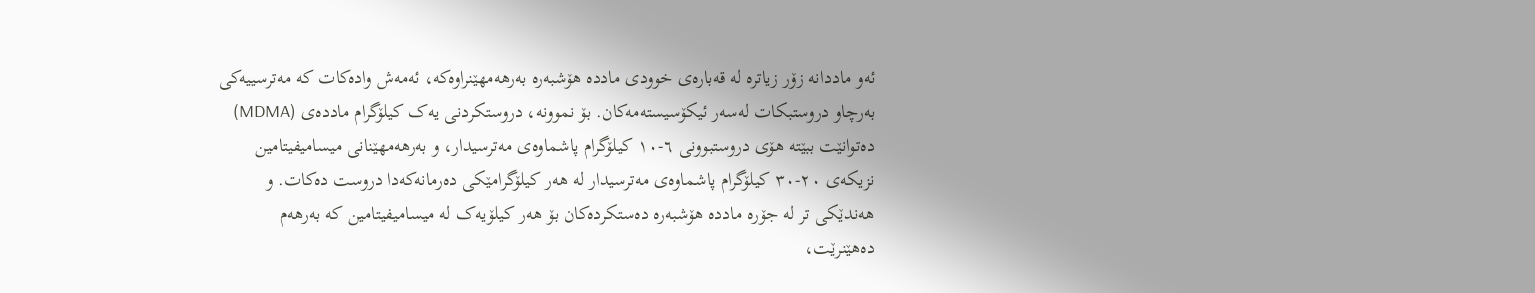ئەو ماددانە زۆر زیاترە لە قەبارەی خوودى ماددە هۆشبەرە بەرهەمهێنراوەکە، ئەمەش وادەکات کە مەترسییەکی بەرچاو دروستبکات لەسەر ئیکۆسیستەمەکان. بۆ نموونە، دروستکردنی یەک کیلۆگرام ماددەى (MDMA) دەتوانێت ببێتە هۆی دروستبوونى ٦-١٠ کیلۆگرام پاشماوەی مەترسیدار، و بەرهەمهێنانی میسامیفیتامین نزیکەى ٢٠-٣٠ کیلۆگرام پاشماوەی مەترسیدار لە هەر کیلۆگرامێکی دەرمانەکەدا دروست دەکات. و هەندێکى تر لە جۆرە ماددە هۆشبەرە دەستکردەکان بۆ هەر کیلۆیەک لە میسامیفیتامین کە بەرهەم دەهێنرێت،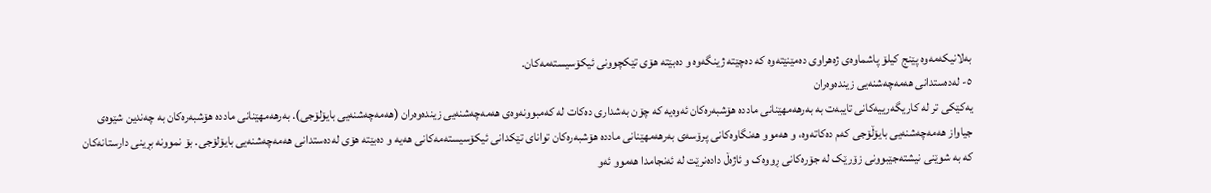بەلانیکەمەوە پێنج کیلۆ پاشماوەی ژەهراوی دەمێنێتەوە کە دەچێتە ژینگەوە و دەبێتە هۆى تێکچوونى ئیکۆسیستەمەکان.
٥- لەدەستدانی هەمەچەشنەیى زیندەوەران
یەکێکى تر لە کاریگەرییەکانى تایبەت بە بەرهەمهێنانی ماددە هۆشبەرەکان ئەوەیە کە چۆن بەشداری دەکات لە کەمبوونەوەی هەمەچەشنەیى زیندەوەران (هەمەچەشنەیى بایۆلۆجی). بەرهەمهێنانی ماددە هۆشبەرەکان بە چەندین شێوەى جیاواز هەمەچەشنەیى بایۆڵۆجى کەم دەکاتەوە، و هەموو هەنگاوەکانى پرۆسەی بەرهەمهێنانی ماددە هۆشبەرەکان توانای تێکدانی ئیکۆسیستەمەکانی هەیە و دەبێتە هۆی لەدەستدانی هەمەچەشنەیى بایۆلۆجی. بۆ نموونە بڕینى دارستانەکان کە بە شوێنی نیشتەجێبوونى زۆرێک لە جۆرەکانی ڕووەک و ئاژەڵ دادەنرێت لە ئەنجامدا هەموو ئەو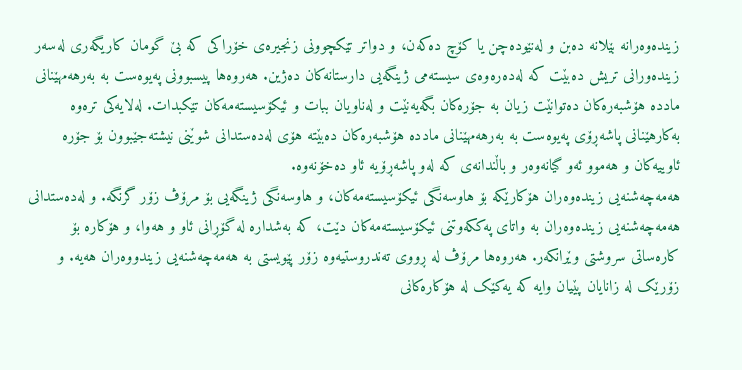زیندەوەرانە بێلانە دەبن و لەنێودەچن یا کۆچ دەکەن، و دواتر تێکچوونى زنجیرەى خۆراکى کە بێ گومان کاریگەرى لەسەر زیندەورانى تریش دەبێت کە لەدەرەوەى سیستەمى ژینگەیى دارستانەکان دەژین. هەروەها پیسبوونی پەیوەست بە بەرهەمهێنانی ماددە هۆشبەرەکان دەتوانێت زیان بە جۆرەکان بگەیەنێت و لەناویان ببات و ئیکۆسیستەمەکان تێکبدات. لەلایەکى ترەوە بەکارهێنانی پاشەڕۆى پەیوەست بە بەرهەمهێنانی ماددە هۆشبەرەکان دەبێتە هۆی لەدەستدانی شوێنی نیشتەجێبوون بۆ جۆرە ئاوییەکان و هەموو ئەو گیانەوەر و باڵندانەى کە لەو پاشەڕۆیە ئاو دەخۆنەوە.
هەمەچەشنەیى زیندەوەران هۆکارێکە بۆ هاوسەنگی ئیکۆسیستەمەکان، و هاوسەنگی ژینگەیى بۆ مرۆڤ زۆر گرنگە. و لەدەستدانى هەمەچەشنەیى زیندەوەران بە واتای پەککەوتنى ئیکۆسیستەمەکان دێت، کە بەشدارە لە گۆڕانی ئاو و هەوا، و هۆکارە بۆ کارەساتی سروشتی وێرانکەر. هەروەها مرۆڤ لە ڕووى تەندروستیەوە زۆر پێویستی بە هەمەچەشنەیى زیندووەران هەیە. و زۆرێک لە زانایان پێیان وایە کە یەکێک لە هۆکارەکانى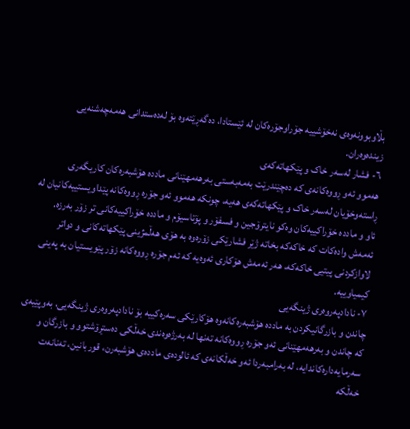بڵاوبوونەوەى نەخۆشییە جۆراوجۆرەکان لە ئێستادا، دەگەڕێتەوە بۆ لەدەستدانى هەمەچەشنەیى زیندەوەران.
٦- فشار لەسەر خاک و پێکهاتەکەى
هەموو ئەو ڕووەکانەى کە دەچێندرێت بەمەبەستى بەرهەمهێنانى ماددە هۆشبەرەکان کاریگەرى ڕاستەوخۆیان لەسەر خاک و پێکهاتەکەى هەیە، چونکە هەموو ئەو جۆرە ڕووەکانە پێداویستییەکانیان لە ئاو و ماددە خۆراکییەکان وەکو نایترۆجین و فسفۆر و پۆتاسیۆم و ماددە خۆراکییەکانى تر زۆر بەرزە. ئەمەش وادەکات کە خاکەکە بخاتە ژێر فشارێکى زۆرەوە بە هۆى هەڵمژینى پێکهاتەکانى و دواتر لاوازکردنى پیتیی خاکەکە، هەر ئەمەش هۆکارى ئەوەیە کە ئەم جۆرە ڕووەکانە زۆر پێویستیان بە پەینى کیمیاوییە.
٧- نادادپەروەرى ژینگەیى
چاندن و بازرگانیکردن بە ماددە هۆشبەرەکانەوە هۆکارێکى سەرەکییە بۆ نادادپەروەرى ژینگەیى، بەوپێیەى کە چاندن و بەرهەمهێنانى ئەو جۆرە ڕووەکانە تەنها لە بەرژەوەندى خەڵکى دەستڕۆشتوو و بازرگان و سەرمایەدارەکاندایە، لە بەرامبەردا ئەو خەڵکانەى کە ئالودەى ماددەى هۆشبەرن، قوربانین، تەنانەت خەڵکە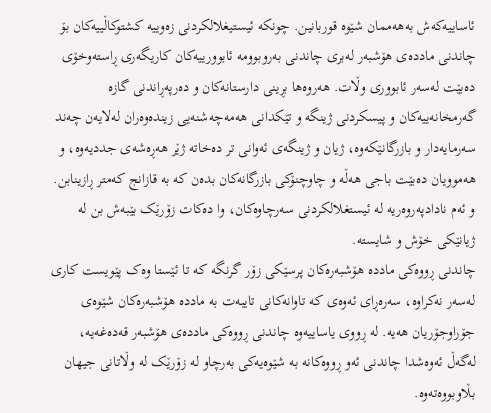ئاساییەکەش بەهەممان شێوە قوربانین. چونکە ئیستیغلالکردنى زەوییە کشتوکاڵییەکان بۆ چاندنى ماددەى هۆشبەر لەبرى چاندنى بەروبوومە ئابوورییەکان کاریگەرى ڕاستەوخۆى دەبێت لەسەر ئابوورى وڵات. هەروەها بڕینى دارستانەکان و دەرپەڕاندنى گازە گەرمخانەییەکان و پیسکردنى ژینگە و تێکدانى هەمەچەشنەیى زیندەوەران لەلایەن چەند سەرمایەدار و بازرگانێکەوە، ژیان و ژینگەى ئەوانى تر دەخاتە ژێر هەڕەشەى جددیەوە، و هەموویان دەبێت باجى هەڵە و چاوچنۆکى بازرگانەکان بدەن کە بە قازانج کەمتر ڕازینابن. و ئەم نادادپەروەریە لە ئیستغلالکردنى سەرچاوەکان، وا دەکات زۆرێک بێبەش بن لە ژیانێکی خۆش و شایستە.
چاندنی ڕووەکی ماددە هۆشبەرەکان پرسێکى زۆر گرنگە کە تا ئێستا وەک پێویست کاری لەسەر نەکراوە، سەرەڕای ئەوەی کە تاوانەکانی تایبەت بە ماددە هۆشبەرەکان شێوەی جۆراوجۆریان هەیە. لە ڕووی یاساییەوە چاندنی ڕووەکی ماددەى هۆشبەر قەدەغەیە، لەگەڵ ئەوەشدا چاندنی ئەو ڕووەکانە بە شێوەیەکی بەرچاو لە زۆرێک لە وڵاتانى جیهان بڵاوبووەتەوە.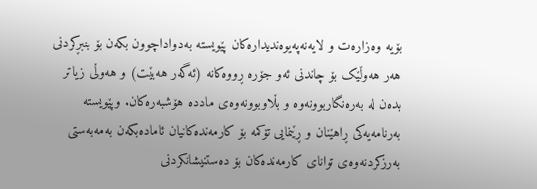بۆیە وەزارەت و لایەنەپەیوەندیدارەکان پێویستە بەدواداچوون بکەن بۆ بنبڕکردنى هەر هەوڵێک بۆ چاندنى ئەو جۆرە ڕووەکانە (ئەگەر هەبێت) و هەوڵی زیاتر بدەن لە بەرەنگاربوونەوە و بڵاوبوونەوەی ماددە هۆشبەرەکان. وپێویستە بەرنامەیەکی ڕاهێنان و ڕێنمایی تۆکمە بۆ کارمەندەکانیان ئامادەبکەن بەمەبەستى بەرزکردنەوەی توانای کارمەندەکان بۆ دەستنیشانکردنی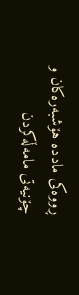ڕووەکی ماددە هۆشبەرەکان و چۆنیەتی مامەڵەکردن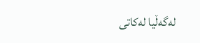لەگەڵیا لەکاتی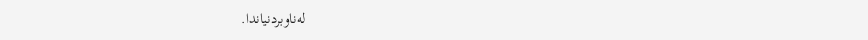لەناوبردنیاندا.